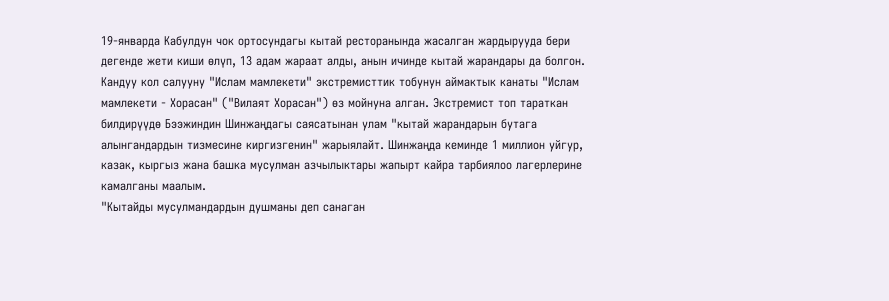19-январда Кабулдун чок ортосундагы кытай ресторанында жасалган жардырууда бери дегенде жети киши өлүп, 13 адам жараат алды, анын ичинде кытай жарандары да болгон. Кандуу кол салууну "Ислам мамлекети" экстремисттик тобунун аймактык канаты "Ислам мамлекети - Хорасан" ("Вилаят Хорасан") өз мойнуна алган. Экстремист топ тараткан билдирүүдө Бээжиндин Шинжаңдагы саясатынан улам "кытай жарандарын бутага алынгандардын тизмесине киргизгенин" жарыялайт. Шинжаңда кеминде 1 миллион уйгур, казак, кыргыз жана башка мусулман азчылыктары жапырт кайра тарбиялоо лагерлерине камалганы маалым.
"Кытайды мусулмандардын душманы деп санаган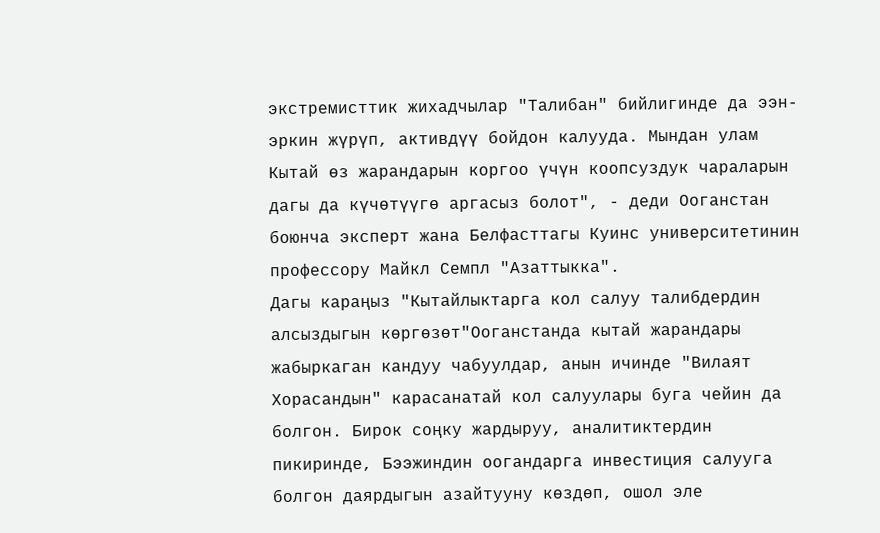экстремисттик жихадчылар "Талибан" бийлигинде да ээн-эркин жүрүп, активдүү бойдон калууда. Мындан улам Кытай өз жарандарын коргоо үчүн коопсуздук чараларын дагы да күчөтүүгө аргасыз болот", - деди Ооганстан боюнча эксперт жана Белфасттагы Куинс университетинин профессору Майкл Семпл "Азаттыкка".
Дагы караңыз "Кытайлыктарга кол салуу талибдердин алсыздыгын көргөзөт"Ооганстанда кытай жарандары жабыркаган кандуу чабуулдар, анын ичинде "Вилаят Хорасандын" карасанатай кол салуулары буга чейин да болгон. Бирок соңку жардыруу, аналитиктердин пикиринде, Бээжиндин оогандарга инвестиция салууга болгон даярдыгын азайтууну көздөп, ошол эле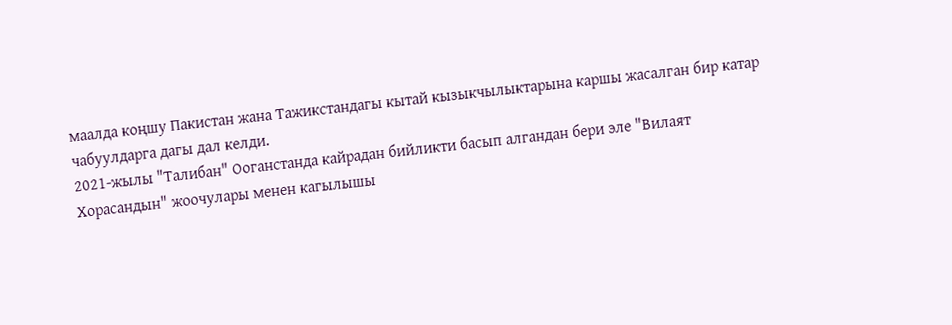маалда коңшу Пакистан жана Тажикстандагы кытай кызыкчылыктарына каршы жасалган бир катар чабуулдарга дагы дал келди.
2021-жылы "Талибан" Ооганстанда кайрадан бийликти басып алгандан бери эле "Вилаят Хорасандын" жоочулары менен кагылышы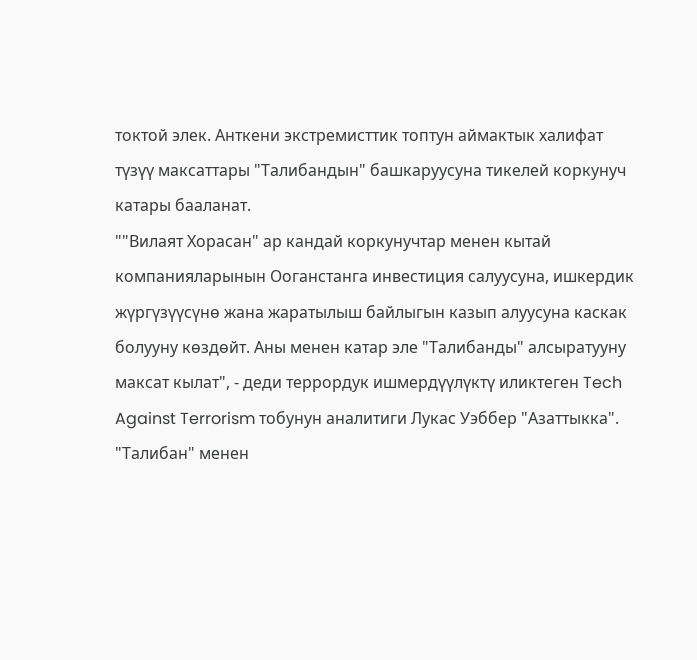токтой элек. Анткени экстремисттик топтун аймактык халифат түзүү максаттары "Талибандын" башкаруусуна тикелей коркунуч катары бааланат.
""Вилаят Хорасан" ар кандай коркунучтар менен кытай компанияларынын Ооганстанга инвестиция салуусуна, ишкердик жүргүзүүсүнө жана жаратылыш байлыгын казып алуусуна каскак болууну көздөйт. Аны менен катар эле "Талибанды" алсыратууну максат кылат", - деди террордук ишмердүүлүктү иликтеген Tech Against Terrorism тобунун аналитиги Лукас Уэббер "Азаттыкка".
"Талибан" менен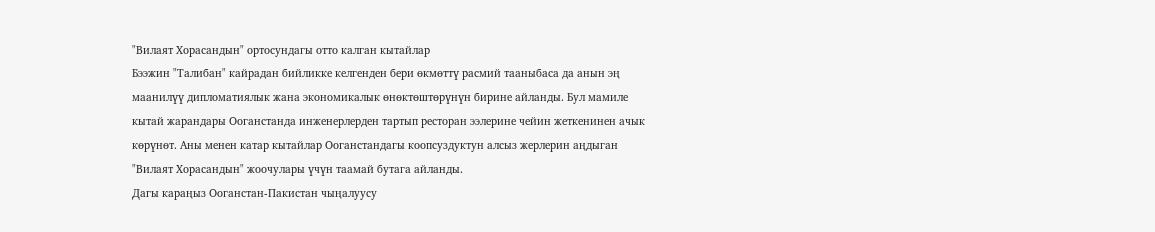"Вилаят Хорасандын" ортосундагы отто калган кытайлар
Бээжин "Талибан" кайрадан бийликке келгенден бери өкмөттү расмий тааныбаса да анын эң маанилүү дипломатиялык жана экономикалык өнөктөштөрүнүн бирине айланды. Бул мамиле кытай жарандары Ооганстанда инженерлерден тартып ресторан ээлерине чейин жеткенинен ачык көрүнөт. Аны менен катар кытайлар Ооганстандагы коопсуздуктун алсыз жерлерин аңдыган "Вилаят Хорасандын" жоочулары үчүн таамай бутага айланды.
Дагы караңыз Ооганстан-Пакистан чыңалуусу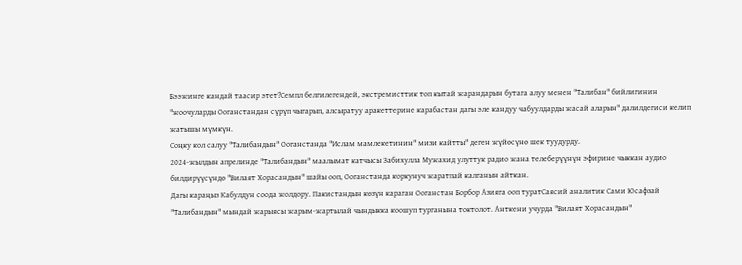Бээжинге кандай таасир этет?Семпл белгилегендей, экстремисттик топ кытай жарандарын бутага алуу менен "Талибан" бийлигинин "жоочуларды Ооганстандан сүрүп чыгарып, алсыратуу аракеттерине карабастан дагы эле кандуу чабуулдарды жасай аларын" далилдегиси келип жатышы мүмкүн.
Соңку кол салуу "Талибандын" Ооганстанда "Ислам мамлекетинин" мизи кайтты" деген жүйөсүнө шек туудурду.
2024-жылдын апрелинде "Талибандын" маалымат катчысы Забихулла Мужахид улуттук радио жана телеберүүнүн эфирине чыккан аудио билдирүүсүндө "Вилаят Хорасандын" шайы ооп, Ооганстанда коркунуч жаратпай калганын айткан.
Дагы караңыз Кабулдун соода жолдору. Пакистандын көзүн караган Ооганстан Борбор Азияга ооп туратСаясий аналитик Сами Юсафзай "Талибандын" мындай жарыясы жарым-жартылай чындыкка коошуп турганына токтолот. Анткени учурда "Вилаят Хорасандын"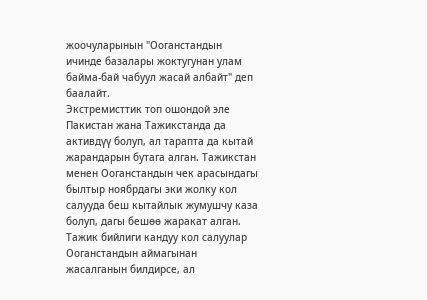жоочуларынын "Ооганстандын ичинде базалары жоктугунан улам байма-бай чабуул жасай албайт" деп баалайт.
Экстремисттик топ ошондой эле Пакистан жана Тажикстанда да активдүү болуп, ал тарапта да кытай жарандарын бутага алган. Тажикстан менен Ооганстандын чек арасындагы былтыр ноябрдагы эки жолку кол салууда беш кытайлык жумушчу каза болуп, дагы бешөө жаракат алган.
Тажик бийлиги кандуу кол салуулар Ооганстандын аймагынан жасалганын билдирсе, ал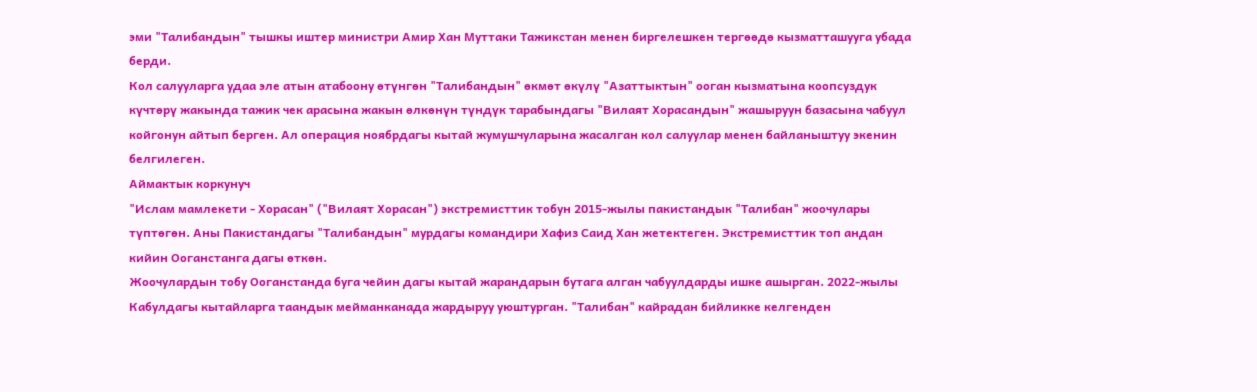эми "Талибандын" тышкы иштер министри Амир Хан Муттаки Тажикстан менен биргелешкен тергөөдө кызматташууга убада берди.
Кол салууларга удаа эле атын атабоону өтүнгөн "Талибандын" өкмөт өкүлү "Азаттыктын" ооган кызматына коопсуздук күчтөрү жакында тажик чек арасына жакын өлкөнүн түндүк тарабындагы "Вилаят Хорасандын" жашыруун базасына чабуул койгонун айтып берген. Ал операция ноябрдагы кытай жумушчуларына жасалган кол салуулар менен байланыштуу экенин белгилеген.
Аймактык коркунуч
"Ислам мамлекети - Хорасан" ("Вилаят Хорасан") экстремисттик тобун 2015-жылы пакистандык "Талибан" жоочулары түптөгөн. Аны Пакистандагы "Талибандын" мурдагы командири Хафиз Саид Хан жетектеген. Экстремисттик топ андан кийин Ооганстанга дагы өткөн.
Жоочулардын тобу Ооганстанда буга чейин дагы кытай жарандарын бутага алган чабуулдарды ишке ашырган. 2022-жылы Кабулдагы кытайларга таандык мейманканада жардыруу уюштурган. "Талибан" кайрадан бийликке келгенден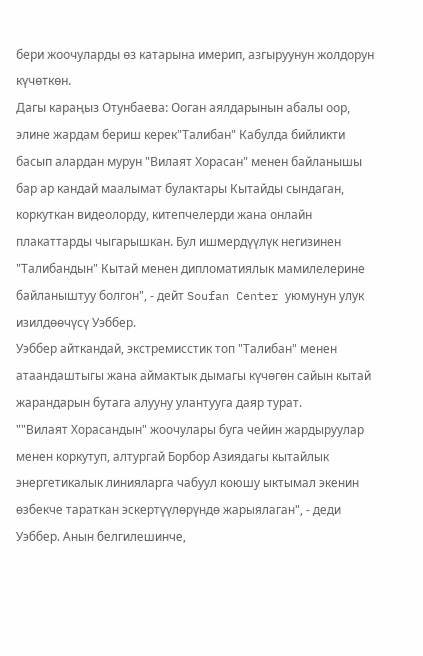бери жоочуларды өз катарына имерип, азгыруунун жолдорун күчөткөн.
Дагы караңыз Отунбаева: Ооган аялдарынын абалы оор, элине жардам бериш керек"Талибан" Кабулда бийликти басып алардан мурун "Вилаят Хорасан" менен байланышы бар ар кандай маалымат булактары Кытайды сындаган, коркуткан видеолорду, китепчелерди жана онлайн плакаттарды чыгарышкан. Бул ишмердүүлүк негизинен "Талибандын" Кытай менен дипломатиялык мамилелерине байланыштуу болгон", - дейт Soufan Center уюмунун улук изилдөөчүсү Уэббер.
Уэббер айткандай, экстремисстик топ "Талибан" менен атаандаштыгы жана аймактык дымагы күчөгөн сайын кытай жарандарын бутага алууну улантууга даяр турат.
""Вилаят Хорасандын" жоочулары буга чейин жардыруулар менен коркутуп, алтургай Борбор Азиядагы кытайлык энергетикалык линияларга чабуул коюшу ыктымал экенин өзбекче тараткан эскертүүлөрүндө жарыялаган", - деди Уэббер. Анын белгилешинче,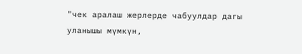"чек аралаш жерлерде чабуулдар дагы уланышы мүмкүн,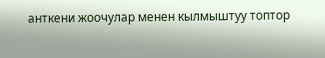анткени жоочулар менен кылмыштуу топтор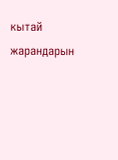кытай жарандарын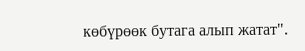көбүрөөк бутага алып жатат".